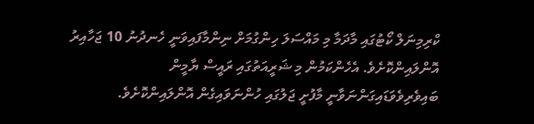ކްރިމިނަލް ކޯޓުގައި މާދަމާ މި މައްސަލަ ހިންގުމަށް ނިންމާފައިވަނީ ހެނދުނު 10 ޖަހާއިރު އޮންލައިންކޮށެވެ. އެހެންކަމުން މި ޝަރީއަތުގައި ރައީސް ޔާމީން ބައިވެރިވެވަޑައިގަންނަވާނީ މާފުށީ ޖަލުގައި ހުންނަވައިގެން އޮންލައިންކޮށެވެ.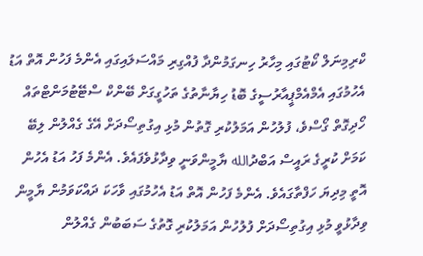ކްރިމިނަލް ކޯޓުގައި މިހާރު ހިނގަމުންދާ ފުއްގިރި މައްސަލައިގައި އެންމެ ފަހުން އޮތް އަޑު އެހުމުގައި އެމްއެމްޕީއާރުސީގެ ބޮޑު ހިޔާނާތުގެ ތަހުގީގަށް ބޭންކް ސްޓޭޓުމަންޓްތައް ހޯދިގޮތް ގޯސްވެ، ފުލުހުން އަމަލުކުރި ގޮތުން މުޅި އިގުތިސޯދަށް އޭގެ ގެއްލުން ލިބޭ ކަމަށް ކުރީގެ ރައީސް އަބްދުالله ޔާމީންވަނީ ވިދާޅުވެފައެވެ. އެންމެ ފަހު އަޑު އެހުން އޮތީ މިދިޔަ ހަފްތާގައެވެ. އެންމެ ފަހުން އޮތް އަޑު އެހުމުގައި ވާހަކަ ދައްކަވަމުން ޔާމީން ވިދާޅުވީ މުޅި އިގުތިސޯދަށް ފުލުހުން އަމަލުކުރި ގޮތުގެ ސަބަބުން ގެއްލުން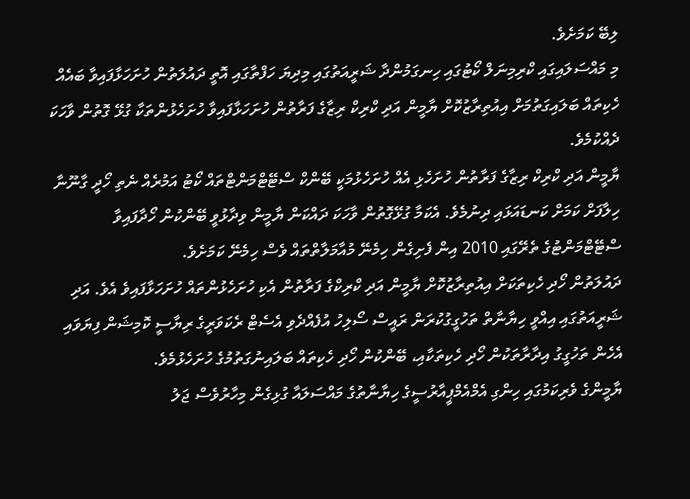ލިބޭ ކަމަށެވެ.
މި މައްސަލައިގައި ކްރިމިނަލް ކޯޓުގައި ހިނގަމުންދާ ޝަރީއަތުގައި މިދިޔަ ހަފްތާގައި އޮތީ ދައުލަތުން ހުށަހަޅާފައިވާ ބައެއް ހެކިތައް ބަލައިގަތުމަށް އިއުތިރާޒުކޮށް ޔާމީން އަދި ކްރިކް ރިޒާގެ ފަރާތުން ހުށަހަޅާފައިވާ ހުށަހެޅުންތަކާ ގުޅޭ ގޮތުން ވާހަކަ ދެއްކުމެވެ.
ޔާމީން އަދި ކްރިކް ރިޒާގެ ފަރާތުން ހުށަހެޅި އެއް ހުށަހެޅުމަކީ ބޭންކް ސްޓޭޓްމަންޓްތައް ކޯޓު އަމުރެއް ނެތި ހޯދީ ގާނޫނާ ހިލާފަށް ކަމަށް ކަނޑައަޅައި ދިނުމެވެ. އެކަމާ ގުޅޭގޮތުން ވާހަކަ ދައްކަން ޔާމީން ވިދާޅުވީ ބޭންކުން ހޯދާފައިވާ ސްޓޭޓްމަންޓުގެ ތެރޭގައި 2010 އިން ފެށިގެން ހިމެނޭ މުއާމަލާތްތައް ވެސް ހިމެނޭ ކަމަށެވެ.
ދައުލަތުން ހޯދި ހެކިތަކަށް އިއުތިރާޒުކޮށް ޔާމީން އަދި ކްރިކްގެ ފަރާތުން އެކި ހުށަހެޅުންތައް ހުށަހަޅާފައިވެ އެވެ. އަދި ޝަރީއަތުގައި އިއްވީ ހިޔާނާތް ތަހުގީގުކުރަން ރައީސް ސޯލިހު އުފެއްދެވި އެސެޓް ރެކަވަރީގެ ރިޔާސީ ކޮމިޝަން ފިޔަވައި އެހެން ތަހުގީގު އިދާރާތަކުން ހޯދި ހެކިތަކާއި، ބޭންކުން ހޯދި ހެކިތައް ބަލައިނުގަތުމުގެ ހުށަހެޅުމެވެ.
ޔާމީންގެ ވެރިކަމުގައި ހިންގި އެމްއެމްޕީއާރުސީގެ ހިޔާނާތުގެ މައްސަލައާ ގުޅިގެން މިހާރުވެސް ޖަލު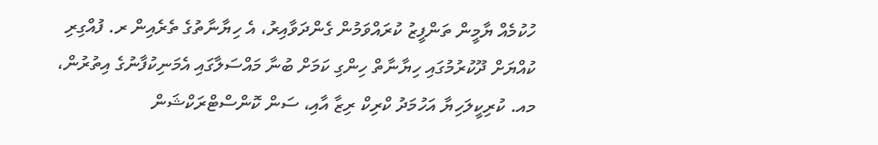ހުކުމެއް ޔާމީން ތަންފީޒު ކުރައްވަމުން ގެންދަވާއިރު، އެ ހިޔާނާތުގެ ތެރެއިން ރ. ފުއްގިރި ކުއްޔަށް ދޫކުރުމުގައި ހިޔާނާތް ހިންގި ކަމަށް ބުނާ މައްސަލާގައި އެމަނިކުފާނުގެ އިތުރުން، މއ. ކުރިކީލަހިޔާ އަހުމަދު ކްރިކް ރިޒާ އާއި، ސަން ކޮންސްޓްރަކްޝަން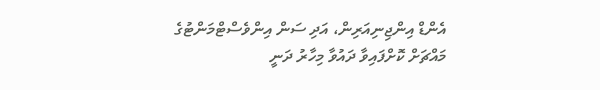އެންޑް އިންޖިނިއަރިން، އަދި ސަން އިންވެސްޓްމަންޓުގެ މައްޗަށް ކޮށްފައިވާ ދައުވާ މިހާރު ދަނީ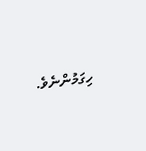ހިގަމުންނެވެ.